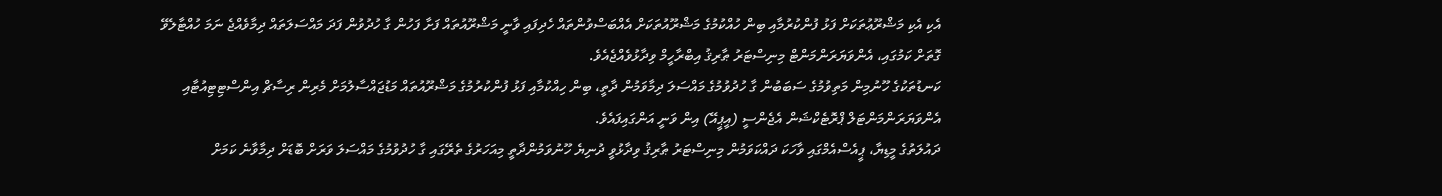އެކި އެކި މަޝްރޫޢުތަކަށް ފަޅު ފުންކުރުމާއި ބިން ހުއްކުމުގެ މަޝްރޫއުތަކަށް އެއްބަސްވުންތައް ހެދިފައި ވާނީ މަޝްރޫއުތައް ފަށާ ފަހުން ގާ ހުދުވުން ފަދަ މައްސަލަތައް ދިމާވެއްޖެ ނަމަ ހުއްޓާލެވޭ ގޮތަށް ކަމުގައި، އެންވަޔަރަންމަންޓް މިނިސްޓަރު ޠާރިޤު އިބްރާހީމް ވިދާޅުވެއްޖެއެވެ.
ކަނޑުތަކުގެ ހޫނުމިން މަތިވުމުގެ ސަބަބުން ގާ ހުދުވުމުގެ މައްސަލަ ދިމާވަމުން ދާތީ، ބިން ހިއްކުމާއި ފަޅު ފުންކުރުމުގެ މަޝްރޫއުތައް މަޑުޖައްސާލުމަށް މެރިން ރިސާޗް އިންސްޓިޓިއުޓާއި އެންވަޔަރަންމަންޓަލް ޕްރޮޓެކްޝަން އެޖެންސީ (އީޕީއޭ) އިން ވަނީ އަންގައިފައެވެ.
ދައުލަތުގެ މީޑިޔާ، ޕީއެސްއެމްގައި ވާހަކަ ދައްކަވަމުން މިނިސްޓަރު ޠާރިޤު ވިދާޅުވީ ދުނިޔެ ހޫނުވަމުންދާތީ މިއަހަރުގެ ތެރޭގައި ގާ ހުދުވުމުގެ މައްސަލަ ވަރަށް ބޮޑަށް ދިމާވާނެ ކަމަށް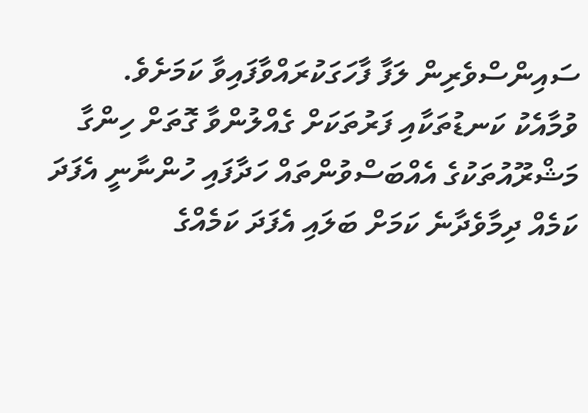ސައިންސްވެރިން ލަފާ ފާހަގަކުރައްވާފައިވާ ކަމަށެވެ.
ވުމާއެކު ކަނޑުތަކާއި ފަރުތަކަށް ގެއްލުންވާ ގޮތަށް ހިންގާ މަޝްރޫއުތަކުގެ އެއްބަސްވުންތައް ހަދާފައި ހުންނާނީ އެފަދަ ކަމެއް ދިމާވެދާނެ ކަމަށް ބަލައި އެފަދަ ކަމެއްގެ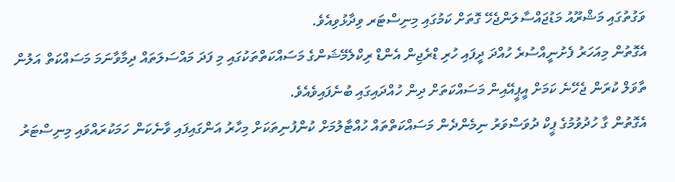ވަގުތުގައި މަޝްރޫއު މަޑުޖައްސާލަންޖެހޭ ގޮތަށް ކަމުގައި މިނިސްޓަރ ވިދާޅުވިއެވެ.
އެގޮތުން މިއަހަރު ފެށުނީއްސުރެ ހުއްދަ ދީފައި ހުރި ޑްރެޖިން އެންޑް ރިކްލެމޭޝަންގެ މަސައްކަތްތަކުގައި މި ފަދަ މައްސަލަތައް ދިމާވާނަމަ މަސައްކަތް އަލުން ތާވަލް ކުރަން ޖެހޭނެ ކަމަށް އީޕީއޭއިން މަސައްކަތަށް ދިން ހުއްދައިގައި ބުނެފައިވެއެވެ.
އެގޮތުން ގާ ހުދުވުމުގެ ޕީކް ދުވަސްވަރު ނިމެންދެން މަސައްކަތްތައް ހުއްޓާލުމަށް ކުންފުނިތަކަށް މިހާރު އަންގައިފައި ވާނެކަން ހަމަކުރައްވައި މިނިސްޓަރު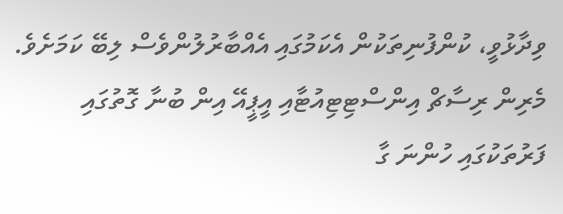ވިދާޅުވީ، ކުންފުނިތަކުން އެކަމުގައި އެއްބާރުލުންވެސް ލިބޭ ކަމަށެވެ.
މެރިން ރިސާޗް އިންސްޓިޓިއުޓާއި އީޕީއޭ އިން ބުނާ ގޮތުގައި ފަރުތަކުގައި ހުންނަ ގާ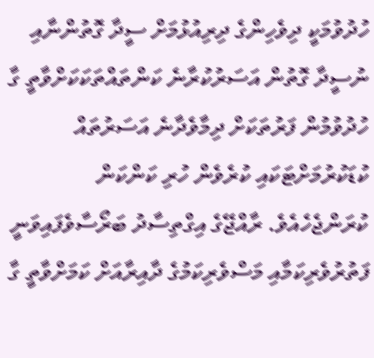ހުދުވުމަކީ ދިވެހިންގެ ދިރިއުޅުމަށް ސީދާ ގޮތުންނާއި ނުސީދާ ގޮތުން އަސަރުކުރާނެ ކަންތައްތަކަކަށްވާތީ ގާ ހުދުވުމުން ފަރުތަކަށް ދިމާވެދާނެ އަސަރުތައް ކުޑަކުރުމަށްޓަކައި ކުރެވެން ހުރި ކަންކަން ކުރަންޖެހެއެވެ. ރާއްޖޭގެ އިގްތިސާދު ބަރޯސާވެފައިވަނީ ފަތުރުވެރިކަމާއި މަސްވެރިކަމުގެ ދާއިރާއަށް ކަމަށްވާތީ ގާ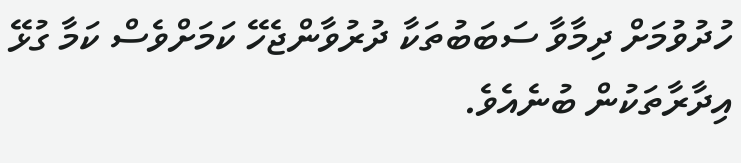ހުދުވުމަށް ދިމާވާ ސަބަބުތަކާ ދުރުވާންޖެހޭ ކަމަށްވެސް ކަމާ ގުޅޭ އިދާރާތަކުން ބުނެއެވެ.